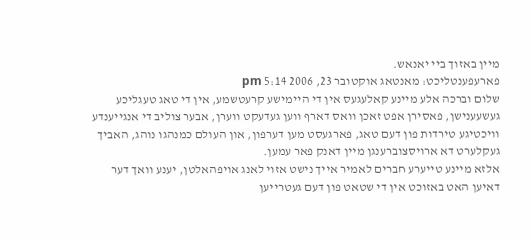מיין באזוך ביי יאנאש.
פארעפענטליכט: מאנטאג אוקטובר 23, 2006 5:14 pm
שלום וברכה אלע מיינע קאלעגעס אין די היימישע קרעטשמע, אין די טאג טעגליכע געשעענישן, פאסירן אפט זאכן וואס דארף ווען געדעקט ווערן, אבער צוליב די אנגייענדע וויכטיגע טירדות פון דעם טאג, פארגעסט מען דערפון, און העולם כמנהגו נוהג, האביך געקלערט דא ארויסצוברענגן מיין דאנק פאר עמען.
אלזא מיינע טייערע חברים לאמיר אייך נישט אזוי לאנג אויפהאלטן, יענע וואך דער דאיען האט באזוכט אין די שטאט פון דעם געטרייען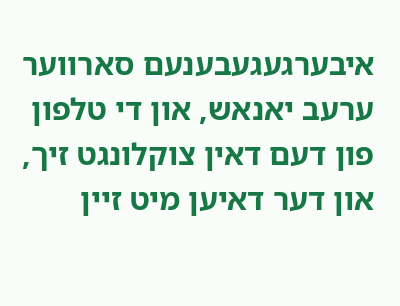איבערגעגעבענעם סארווער ערעב יאנאש, און די טלפון פון דעם דאין צוקלונגט זיך, און דער דאיען מיט זיין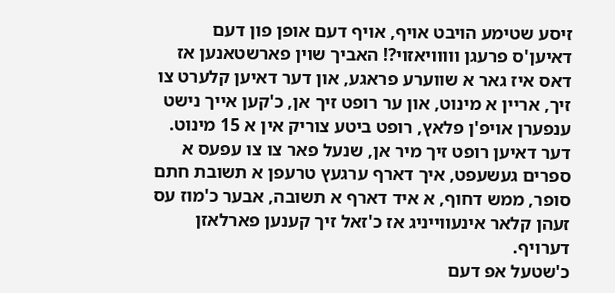זיסע שטימע הויבט אויף, אויף דעם אופן פון דעם דאיען'ס פרעגן ווווויאזוי?! האביך שוין פארשטאנען אז דאס איז גאר א שווערע פראגע, און דער דאיען קלערט צו זיך, אריין א מינוט, און ער רופט זיך אן, כ'קען אייך נישט ענפערן אויפ'ן פלאץ, רופט ביטע צוריק אין א 15 מינוט.
דער דאיען רופט זיך מיר אן, שנעל פאר צו צו עפעס א ספרים געשעפט, איך דארף ערגעץ טרעפן א תשובת חתם סופר, ממש דחוף, א איד דארף א תשובה, אבער כ'מוז עס זעהן קלאר אינעווייניג אז כ'זאל זיך קענען פארלאזן דערויף.
כ'שטעל אפ דעם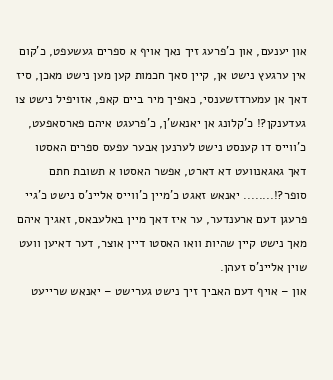און יענעם, און כ'פרעג זיך נאך אויף א ספרים געשעפט, כ'קום אין ערגעץ נישט אן, קיין סאך חכמות קען מען נישט מאכן, סיז דאך אן עמערדזשענסי, כאפיך מיר ביים קאפ, אזויפיל נישט צו געדענקן?! כ'קלונג אן יאנאש'ן, כ'פרעגט איהם פארסאפעט, כ'ווייס דו קענסט נישט לערנען אבער עפעס ספרים האסטו דאך גאגאנוועט דא דארט, אפשר האסטו א תשובת חתם סופר?!........ יאנאש זאגט כ'מיין כ'ווייס אליינ'ס נישט כ'גיי פרעגן דעם ארענדער, ער איז דאך מיין באלעבאס, זאגיך איהם מאך נישט קיין שהיות וואו האסטו דיין אוצר, דער דאיען וועט שוין אליינ'ס זעהן.
און – אויף דעם האביך זיך נישט גערישט – יאנאש שרייעט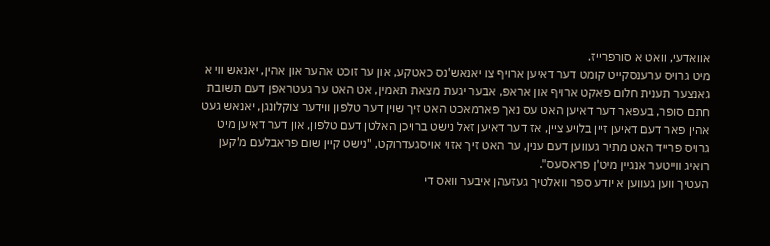אוואדעי, וואט א סורפרייז.
מיט גרויס ערענסקייט קומט דער דאיען ארויף צו יאנאש'נס כאטקע, און ער זוכט אהער און אהין, יאנאש ווי א גאנצער תענית חלום פאקט ארויף און אראפ, אבער יגעת מצאת תאמין, אט האט ער געטראפן דעם תשובת חתם סופר, בעפאר דער דאיען האט עס נאך פארמאכט האט זיך שוין דער טלפון ווידער צוקלונגן, יאנאש געט אהין פאר דעם דאיען זיין בלויע ציין, אז דער דאיען זאל נישט ברויכן האלטן דעם טלפון, און דער דאיען מיט גרויס פרייד האט מתיר געווען דעם ענין, ער האט זיך אזוי אויסגעדרוקט, "נישט קיין שום פראבלעם מ'קען רואיג ווייטער אנגיין מיט'ן פראסעס".
העטיך ווען געווען א יודע ספר וואלטיך געזעהן איבער וואס די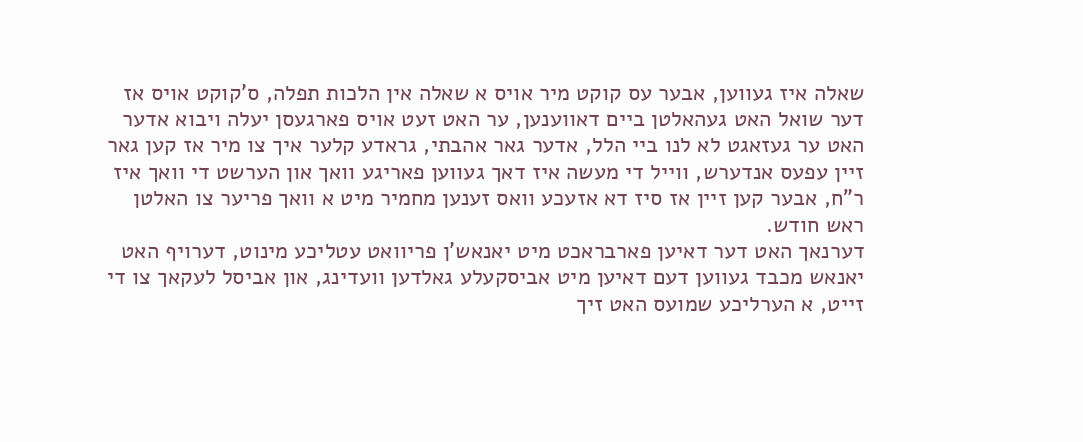שאלה איז געווען, אבער עס קוקט מיר אויס א שאלה אין הלכות תפלה, ס'קוקט אויס אז דער שואל האט געהאלטן ביים דאווענען, ער האט זעט אויס פארגעסן יעלה ויבוא אדער האט ער געזאגט לא לנו ביי הלל, אדער גאר אהבתי, גראדע קלער איך צו מיר אז קען גאר זיין עפעס אנדערש, ווייל די מעשה איז דאך געווען פאריגע וואך און הערשט די וואך איז ר"ח, אבער קען זיין אז סיז דא אזעכע וואס זענען מחמיר מיט א וואך פריער צו האלטן ראש חודש.
דערנאך האט דער דאיען פארבראכט מיט יאנאש'ן פריוואט עטליכע מינוט, דערויף האט יאנאש מכבד געווען דעם דאיען מיט אביסקעלע גאלדען וועדינג, און אביסל לעקאך צו די זייט, א הערליכע שמועס האט זיך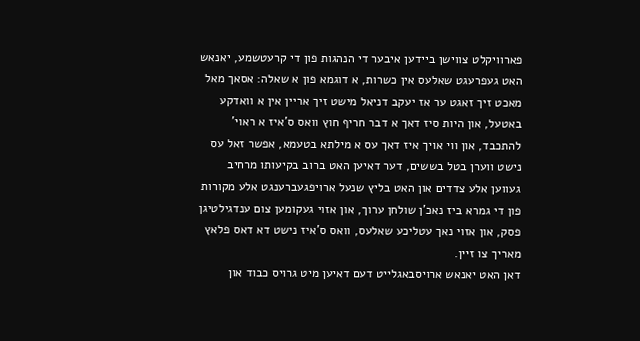פארוויקלט צווישן ביידען איבער די הנהגות פון די קרעטשמע, יאנאש האט געפרעגט שאלעס אין כשרות, א דוגמא פון א שאלה: אסאך מאל מאכט זיך זאגט ער אז יעקב דניאל מישט זיך אריין אין א וואדקע באטעל, און היות סיז דאך א דבר חריף חוץ וואס ס'איז א ראוי' להתכבד, און ווי אויך איז דאך עס א מילתא בטעמא, אפשר זאל עס נישט ווערן בטל בששים, דער דאיען האט ברוב בקיעותו מרחיב געווען אלע צדדים און האט בליץ שנעל ארויפגעברענגט אלע מקורות פון די גמרא ביז נאכ'ן שולחן ערוך, און אזוי געקומען צום ענדגילטיגן פסק, און אזוי נאך עטליכע שאלעס, וואס ס'איז נישט דא דאס פלאץ מאריך צו זיין.
דאן האט יאנאש ארויסבאגלייט דעם דאיען מיט גרויס כבוד און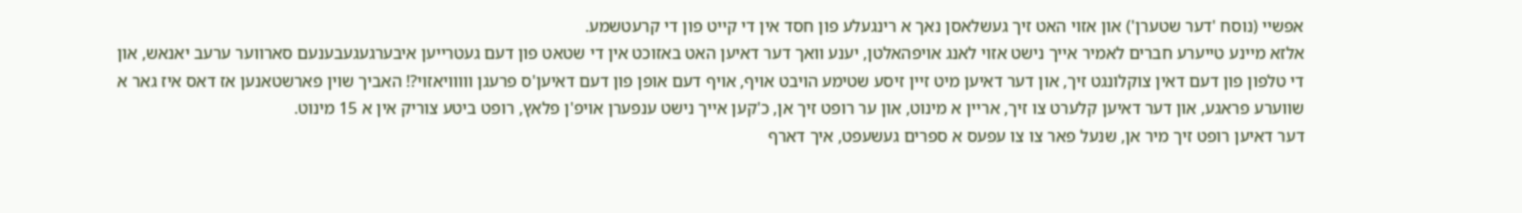אפשיי (נוסח 'דער שטערן') און אזוי האט זיך געשלאסן נאך א רינגעלע פון חסד אין די קייט פון די קרעטשמע.
אלזא מיינע טייערע חברים לאמיר אייך נישט אזוי לאנג אויפהאלטן, יענע וואך דער דאיען האט באזוכט אין די שטאט פון דעם געטרייען איבערגעגעבענעם סארווער ערעב יאנאש, און די טלפון פון דעם דאין צוקלונגט זיך, און דער דאיען מיט זיין זיסע שטימע הויבט אויף, אויף דעם אופן פון דעם דאיען'ס פרעגן ווווויאזוי?! האביך שוין פארשטאנען אז דאס איז גאר א שווערע פראגע, און דער דאיען קלערט צו זיך, אריין א מינוט, און ער רופט זיך אן, כ'קען אייך נישט ענפערן אויפ'ן פלאץ, רופט ביטע צוריק אין א 15 מינוט.
דער דאיען רופט זיך מיר אן, שנעל פאר צו צו עפעס א ספרים געשעפט, איך דארף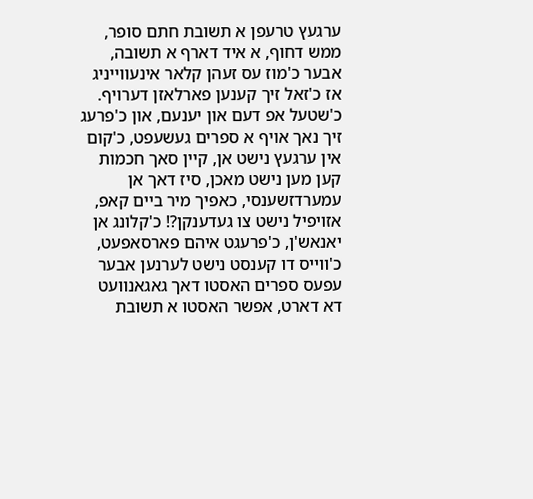ערגעץ טרעפן א תשובת חתם סופר, ממש דחוף, א איד דארף א תשובה, אבער כ'מוז עס זעהן קלאר אינעווייניג אז כ'זאל זיך קענען פארלאזן דערויף.
כ'שטעל אפ דעם און יענעם, און כ'פרעג זיך נאך אויף א ספרים געשעפט, כ'קום אין ערגעץ נישט אן, קיין סאך חכמות קען מען נישט מאכן, סיז דאך אן עמערדזשענסי, כאפיך מיר ביים קאפ, אזויפיל נישט צו געדענקן?! כ'קלונג אן יאנאש'ן, כ'פרעגט איהם פארסאפעט, כ'ווייס דו קענסט נישט לערנען אבער עפעס ספרים האסטו דאך גאגאנוועט דא דארט, אפשר האסטו א תשובת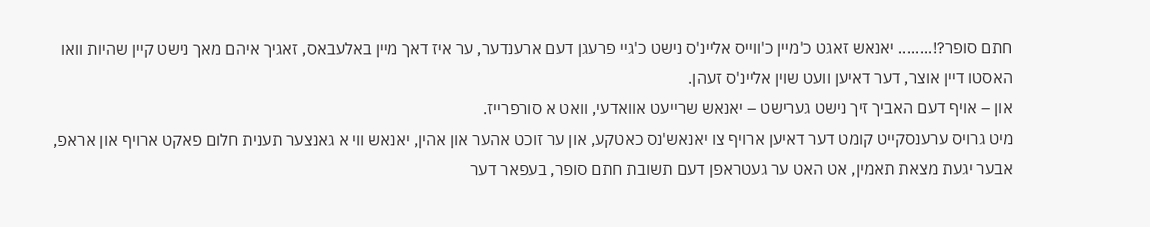חתם סופר?!........ יאנאש זאגט כ'מיין כ'ווייס אליינ'ס נישט כ'גיי פרעגן דעם ארענדער, ער איז דאך מיין באלעבאס, זאגיך איהם מאך נישט קיין שהיות וואו האסטו דיין אוצר, דער דאיען וועט שוין אליינ'ס זעהן.
און – אויף דעם האביך זיך נישט גערישט – יאנאש שרייעט אוואדעי, וואט א סורפרייז.
מיט גרויס ערענסקייט קומט דער דאיען ארויף צו יאנאש'נס כאטקע, און ער זוכט אהער און אהין, יאנאש ווי א גאנצער תענית חלום פאקט ארויף און אראפ, אבער יגעת מצאת תאמין, אט האט ער געטראפן דעם תשובת חתם סופר, בעפאר דער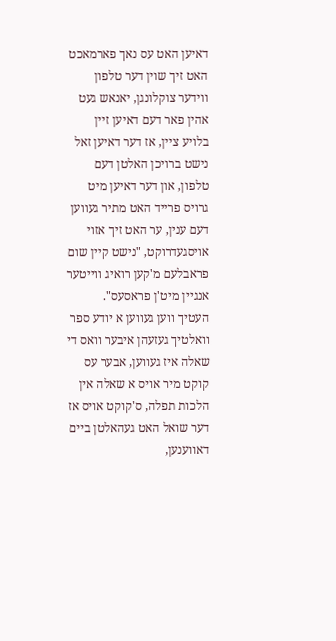דאיען האט עס נאך פארמאכט האט זיך שוין דער טלפון ווידער צוקלונגן, יאנאש געט אהין פאר דעם דאיען זיין בלויע ציין, אז דער דאיען זאל נישט ברויכן האלטן דעם טלפון, און דער דאיען מיט גרויס פרייד האט מתיר געווען דעם ענין, ער האט זיך אזוי אויסגעדרוקט, "נישט קיין שום פראבלעם מ'קען רואיג ווייטער אנגיין מיט'ן פראסעס".
העטיך ווען געווען א יודע ספר וואלטיך געזעהן איבער וואס די שאלה איז געווען, אבער עס קוקט מיר אויס א שאלה אין הלכות תפלה, ס'קוקט אויס אז דער שואל האט געהאלטן ביים דאווענען,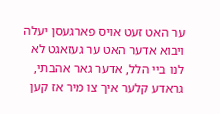ער האט זעט אויס פארגעסן יעלה ויבוא אדער האט ער געזאגט לא לנו ביי הלל, אדער גאר אהבתי, גראדע קלער איך צו מיר אז קען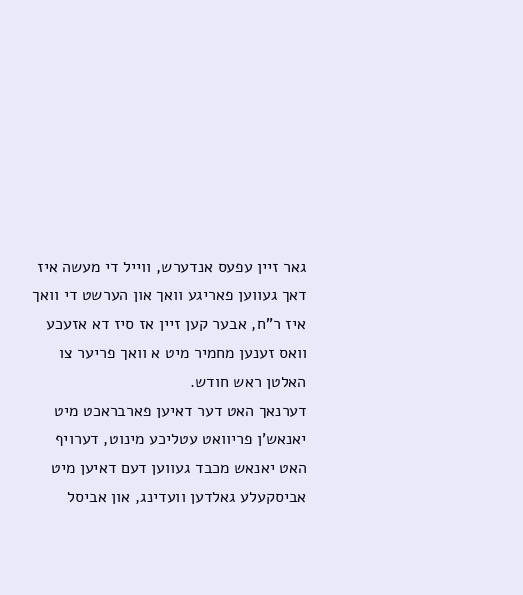גאר זיין עפעס אנדערש, ווייל די מעשה איז דאך געווען פאריגע וואך און הערשט די וואך איז ר"ח, אבער קען זיין אז סיז דא אזעכע וואס זענען מחמיר מיט א וואך פריער צו האלטן ראש חודש.
דערנאך האט דער דאיען פארבראכט מיט יאנאש'ן פריוואט עטליכע מינוט, דערויף האט יאנאש מכבד געווען דעם דאיען מיט אביסקעלע גאלדען וועדינג, און אביסל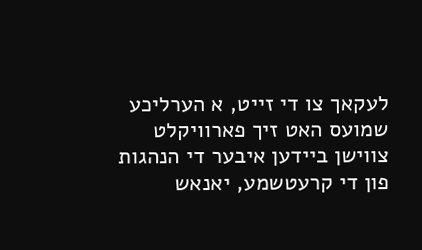לעקאך צו די זייט, א הערליכע שמועס האט זיך פארוויקלט צווישן ביידען איבער די הנהגות פון די קרעטשמע, יאנאש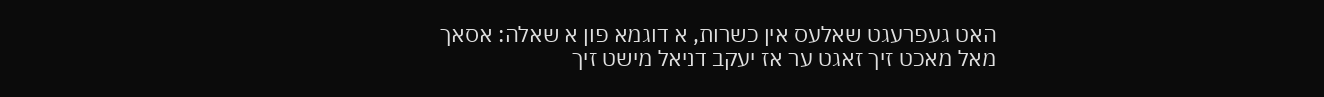האט געפרעגט שאלעס אין כשרות, א דוגמא פון א שאלה: אסאך מאל מאכט זיך זאגט ער אז יעקב דניאל מישט זיך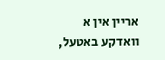אריין אין א וואדקע באטעל,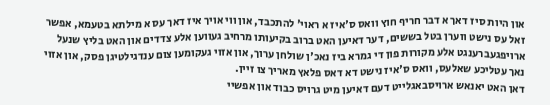און היות סיז דאך א דבר חריף חוץ וואס ס'איז א ראוי' להתכבד, און ווי אויך איז דאך עס א מילתא בטעמא, אפשר זאל עס נישט ווערן בטל בששים, דער דאיען האט ברוב בקיעותו מרחיב געווען אלע צדדים און האט בליץ שנעל ארויפגעברענגט אלע מקורות פון די גמרא ביז נאכ'ן שולחן ערוך, און אזוי געקומען צום ענדגילטיגן פסק, און אזוי נאך עטליכע שאלעס, וואס ס'איז נישט דא דאס פלאץ מאריך צו זיין.
דאן האט יאנאש ארויסבאגלייט דעם דאיען מיט גרויס כבוד און אפשיי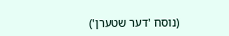(נוסח 'דער שטערן')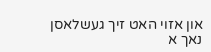און אזוי האט זיך געשלאסן נאך א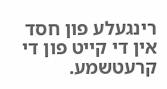רינגעלע פון חסד אין די קייט פון די קרעטשמע.